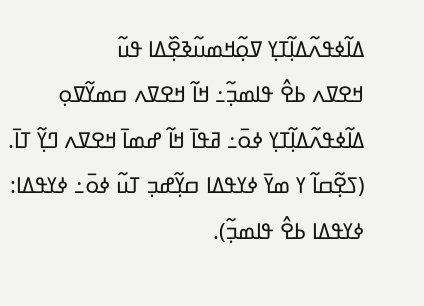ߡߊ߬ߦߟߍ߬ߡߊ߲߬ߠߌ߲ ߜߋ߲߬ߞߘߎ߬ߢߐ߲߰ߡߊ ߟߎ߬
ߞߐߜߍ ߕߐ߮ ߟߊߘߏ߲߬߸ ߞߊ߬ ߞߐߜߍ ߛߘߌ߬ߜߋ߲ ߡߊ߬ߦߟߍ߬ߡߊ߲߬ߠߌ߲ ߦߋ߫߸ ߥߟߊ߫ ߞߊ߬ ߝߘߊ߫ ߞߐߜߍ ߣߌ߲߬ ߠߊ߫. (ߖߐ߲߬ߛߊ߬ ߌ ߘߌ߫ ߦߌߟߡߊ ߛߌ߲߬ߝߏ߲ ߠߎ߬ ߦߋ߫߸ ߦߌߟߡߊ: ߦߌߟߡߊ ߕߐ߮ ߟߊߘߏ߲߬).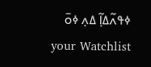ߦߟߍ߬ߡߊ߲߬ ߡߍ߲ ߦߋ߫ your Watchlist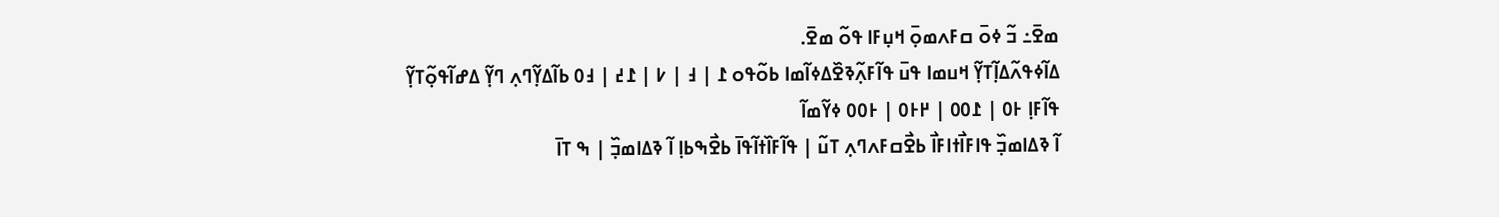ߘߐ߫߸ ߏ߬ ߦߋ߫ ߛߓߍߘߋ߲߫ ߞߎ߲ߓߊ ߟߋ߬ ߘߐ߫.
ߡߊ߬ߦߟߍ߬ߡߊ߲߬ߠߌ߲߬ ߞߎߘߊ ߟߎ߫ ߟߊ߬ߓߍ߲߬ߢߐ߰ߡߦߊ߬ߘߊ ߕߋ߬ߟߋ ߁ | ߃ | ߇ | ߁߄ | ߃߀ ߕߊ߬ߡߌ߲߬ߣߍ߲ ߣߌ߲߬ ߡߝߊ߬ߟߋ߲߬ߠߌ߲߬ ߟߊ߬ߓߊ߲ ߅߀ | ߁߀߀ | ߂߅߀ | ߅߀߀ ߦߌ߬ߘߊ߬
ߊ߬ ߢߡߊߘߏ߲߰ ߟߊߓߊ߯ߙߊߓߊ߯ ߕߐ߯ߛߓߍߣߍ߲ ߠߎ߬ | ߟߊ߬ߓߊ߰ߙߊ߬ߟߊ߫ ߕߐ߯ߒߕߊ߲ ߊ߬ ߢߡߊߘߏ߲߰ | ߒ ߠߊ߫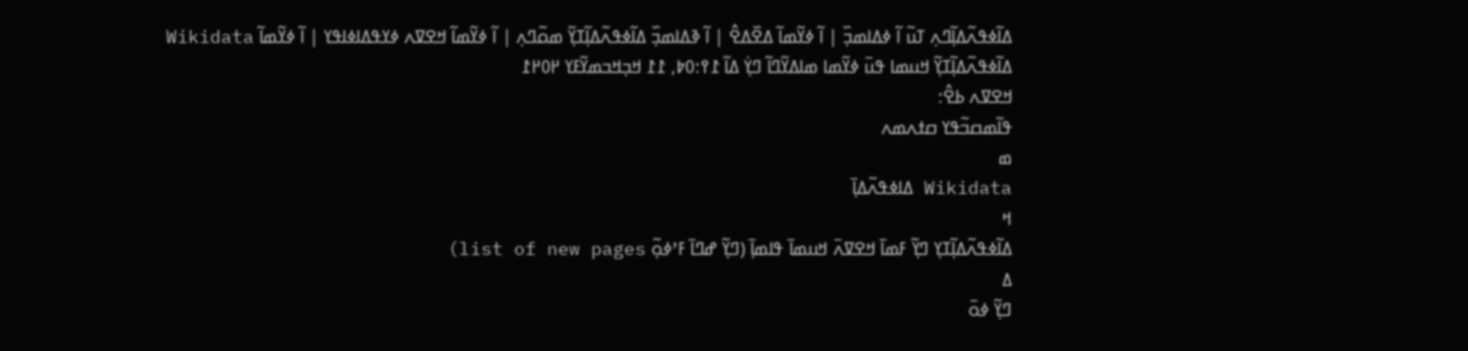ߡߊ߬ߦߟߍ߬ߡߊ߲߬ߣߍ߲ ߠߎ߬ ߊ߬ ߦߡߊߘߏ߲߰ | ߊ߬ ߦߌ߬ߘߊ߬ ߡߐ߰ߡߐ߮ | ߊ߬ ߢߡߊߘߏ߲߰ ߡߊ߬ߦߟߍ߬ߡߊ߲߬ߠߌ߲߬ ߘߋ߬ߣߍ߲ | ߊ߬ ߦߌ߬ߘߊ߬ ߞߐߜߍ ߦߌߟߡߊߦߊߟߌ | ߊ߬ ߦߌ߬ߘߊ߬ Wikidata
ߡߊ߬ߦߟߍ߬ߡߊ߲߬ߠߌ߲߬ ߞߎߘߊ ߟߎ߫ ߦߌ߬ߘߊ ߘߊߡߌ߬ߣߊ߬ ߣߌ߲߭ ߡߊ߬ ߁߉:߀߈, ߁߁ ߞߏ߲ߞߏߘߌ߬ߓߌ ߂߀߂߁
ߞߐߜߍ ߕߐ߮:
ߟߊ߬ߘߛߏ߬ߟߌ ߛߙߍߘߍ
ߘ
Wikidata ߡߊߦߟߍ߬ߡߊ߲߫
ߞ
ߡߊ߬ߦߟߍ߬ߡߊ߲߬ߠߌ߲ ߣߌ߲߬ ߓߘߊ߫ ߞߐߜߍ߫ ߞߎߘߊ߫ ߟߊߘߊ߲߫ (ߣߌ߲߬ ߝߣߊ߫ ߓߴߦߋ߲߬ list of new pages)
ߡ
ߣߌ߲߬ ߦߋ߫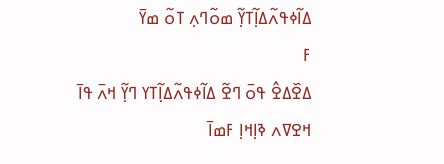ߡߊ߬ߦߟߍ߬ߡߊ߲߬ߠߌ߲߬ ߘߋ߬ߣߍ߲ ߠߋ߬ ߘߌ߫
ߓ
ߡߐ߰ߡߐ߮ ߟߋ߫ ߣߐ߬ ߡߊ߬ߦߟߍ߬ߡߊ߲߬ߠߌ ߣߌ߲߬ ߞߍ߫ ߟߊ߫
ߞߐߜߍ ߢߊ߲ߞߊ߲ ߓߘߊ߫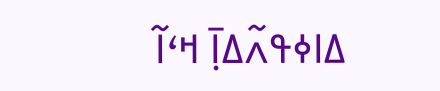ߡߊߦߟߍ߬ߡߊ߲߫ ߞߵߊ߬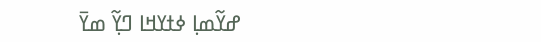ߝߌ߬ߘߊ߲ ߦߙߌߞߊ ߣߌ߲߬ ߘߌ߫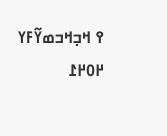߉ ߞߏ߲ߞߏߘߌ߬ߓߌ ߂߀߂߁